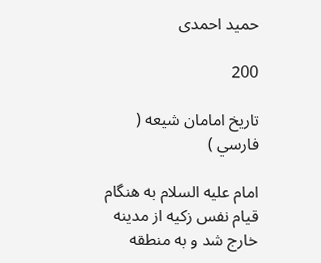حميد احمدى

200

تاريخ امامان شيعه ( فارسي )

امام عليه السلام به هنگام قيام نفس زكيه از مدينه خارج شد و به منطقه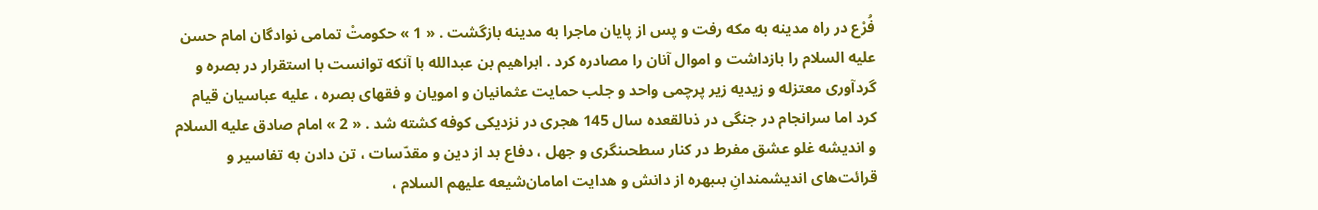فُرْع در راه مدينه به مكه رفت و پس از پايان ماجرا به مدينه بازگشت . « 1 » حكومتْ تمامى نوادگان امام حسن عليه السلام را بازداشت و اموال آنان را مصادره كرد . ابراهيم بن عبدالله با آنكه توانست با استقرار در بصره و گردآورى معتزله و زيديه زير پرچمى واحد و جلب حمايت عثمانيان و امويان و فقهاى بصره ، عليه عباسيان قيام كرد اما سرانجام در جنگى در ذىالقعده سال 145 هجرى در نزديكى كوفه كشته شد . « 2 » امام صادق عليه السلام و انديشه غلو عشق مفرط در كنار سطحىنگرى و جهل ، دفاع بد از دين و مقدّسات ، تن دادن به تفاسير و قرائت‌هاى انديشمندانِ بىبهره از دانش و هدايت امامان‌شيعه عليهم السلام ،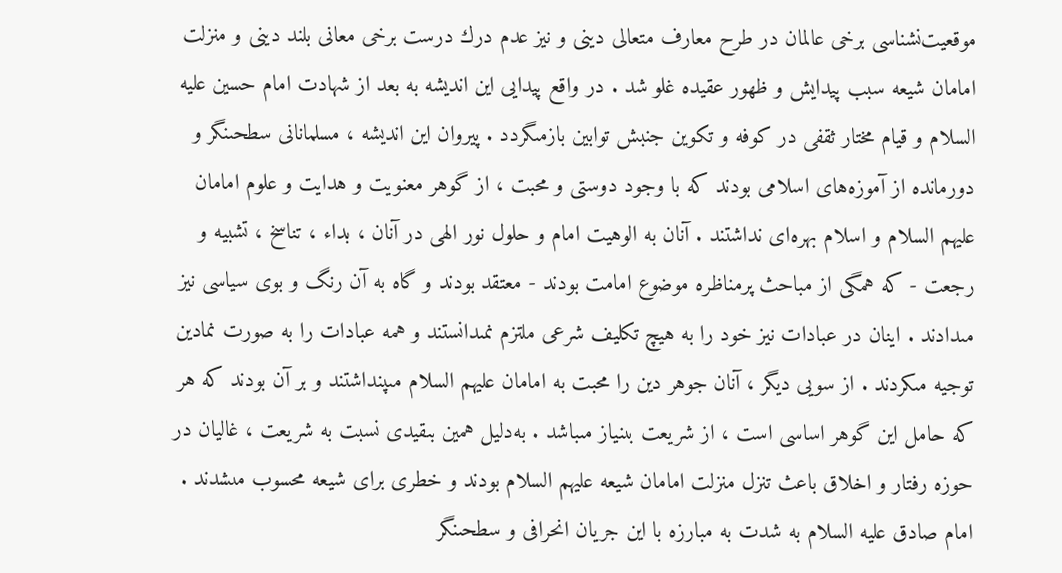موقعيت‌نشناسى برخى عالمان در طرح معارف متعالى دينى و نيز عدم درك درست برخى معانى بلند دينى و منزلت امامان شيعه سبب پيدايش و ظهور عقيده غلو شد . در واقع پيدايى اين انديشه به بعد از شهادت امام حسين عليه السلام و قيام مختار ثقفى در كوفه و تكوين جنبش توابين بازمىگردد . پيروان اين انديشه ، مسلمانانى سطحىنگر و دورمانده از آموزه‌هاى اسلامى بودند كه با وجود دوستى و محبت ، از گوهر معنويت و هدايت و علوم امامان عليهم السلام و اسلام بهره‌اى نداشتند . آنان به الوهيت امام و حلول نور الهى در آنان ، بداء ، تناسخ ، تشبيه و رجعت - كه همگى از مباحث پرمناظره موضوع امامت بودند - معتقد بودند و گاه به آن رنگ و بوى سياسى نيز مىدادند . اينان در عبادات نيز خود را به هيچ تكليف شرعى ملتزم نمىدانستند و همه عبادات را به صورت نمادين توجيه مىكردند . از سويى ديگر ، آنان جوهر دين را محبت به امامان عليهم السلام مىپنداشتند و بر آن بودند كه هر كه حامل اين گوهر اساسى است ، از شريعت بىنياز مىباشد . به‌دليل همين بىقيدى نسبت به شريعت ، غاليان در حوزه رفتار و اخلاق باعث تنزل منزلت امامان شيعه عليهم السلام بودند و خطرى براى شيعه محسوب مىشدند . امام صادق عليه السلام به شدت به مبارزه با اين جريان انحرافى و سطحىنگر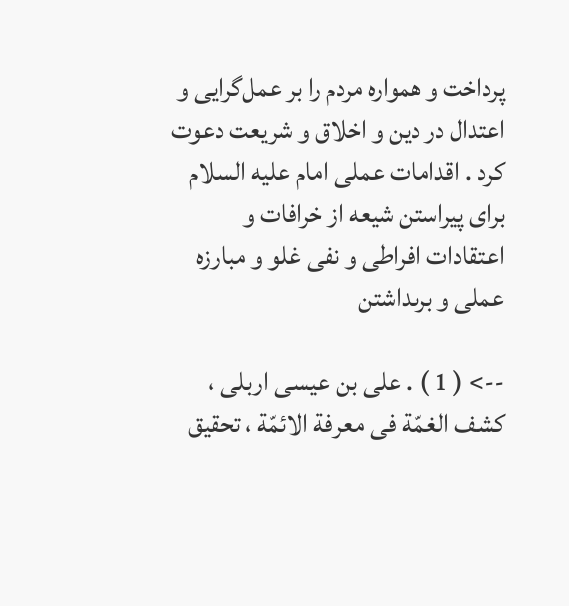پرداخت و همواره مردم را بر عمل‌گرايى و اعتدال در دين و اخلاق و شريعت دعوت كرد . اقدامات عملى امام عليه السلام براى پيراستن شيعه از خرافات و اعتقادات افراطى و نفى غلو و مبارزه عملى و برىداشتن

--> ( 1 ) . على بن عيسى اربلى ، كشف الغمّة فى معرفة الائمّة ، تحقيق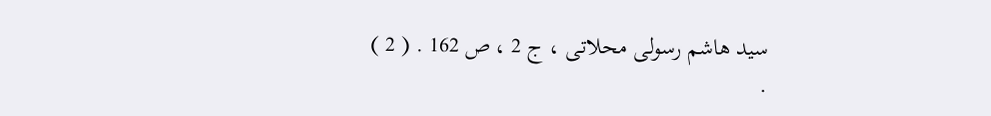سيد هاشم رسولى محلاتى ، ج 2 ، ص 162 . ( 2 ) .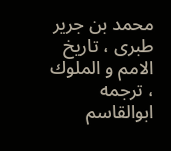محمد بن جرير طبرى ، تاريخ الامم و الملوك ، ترجمه ابوالقاسم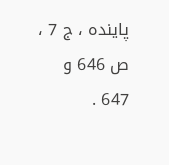پاينده ، ج 7 ، ص 646 و 647 .